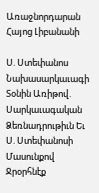Առաջնորդարան Հայոց Լիբանանի

Ս. Ստեփանոս Նախասարկաւագի Տօնին Առիթով. Սարկաւագական Ձեռնադրութիւն Եւ Ս. Ստեփանոսի Մասունքով Ջրօրհնէք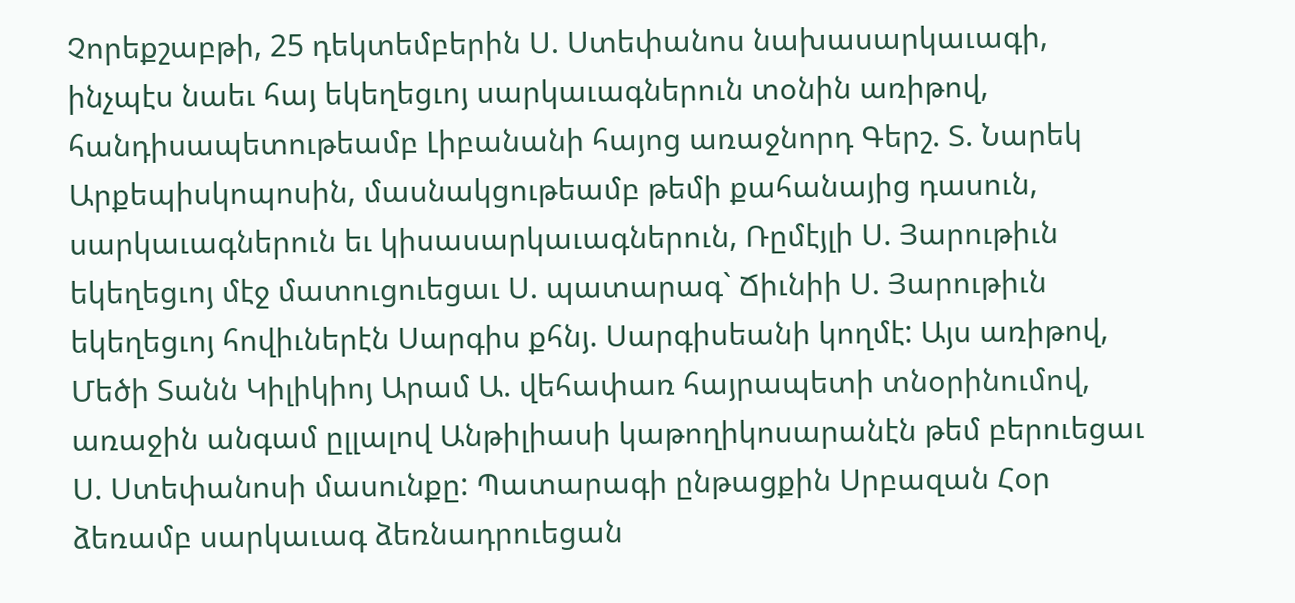Չորեքշաբթի, 25 դեկտեմբերին Ս. Ստեփանոս նախասարկաւագի, ինչպէս նաեւ հայ եկեղեցւոյ սարկաւագներուն տօնին առիթով,  հանդիսապետութեամբ Լիբանանի հայոց առաջնորդ Գերշ. Տ. Նարեկ Արքեպիսկոպոսին, մասնակցութեամբ թեմի քահանայից դասուն, սարկաւագներուն եւ կիսասարկաւագներուն, Ռըմէյլի Ս. Յարութիւն եկեղեցւոյ մէջ մատուցուեցաւ Ս. պատարագ` Ճիւնիի Ս. Յարութիւն եկեղեցւոյ հովիւներէն Սարգիս քհնյ. Սարգիսեանի կողմէ: Այս առիթով, Մեծի Տանն Կիլիկիոյ Արամ Ա. վեհափառ հայրապետի տնօրինումով, առաջին անգամ ըլլալով Անթիլիասի կաթողիկոսարանէն թեմ բերուեցաւ Ս. Ստեփանոսի մասունքը: Պատարագի ընթացքին Սրբազան Հօր ձեռամբ սարկաւագ ձեռնադրուեցան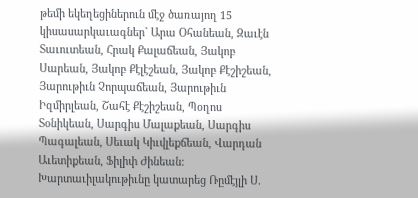թեմի եկեղեցիներուն մէջ ծառայող 15 կիսասարկաւագներ` Արա Օհանեան, Զաւէն Տաւուտեան, Հրակ Քալաճեան, Յակոբ Սարեան, Յակոբ Քէլէշեան, Յակոբ Քէշիշեան, Յարութիւն Չորպաճեան, Յարութիւն Իզմիրլեան, Շահէ Քէշիշեան, Պօղոս Տօնիկեան, Սարգիս Մալաքեան, Սարգիս Պագալեան, Սեւակ Կիւվլեքճեան, Վարդան Աւետիքեան, Ֆիլիփ Ժինեան: Խարտաւիլակութիւնը կատարեց Ռըմէյլի Ս.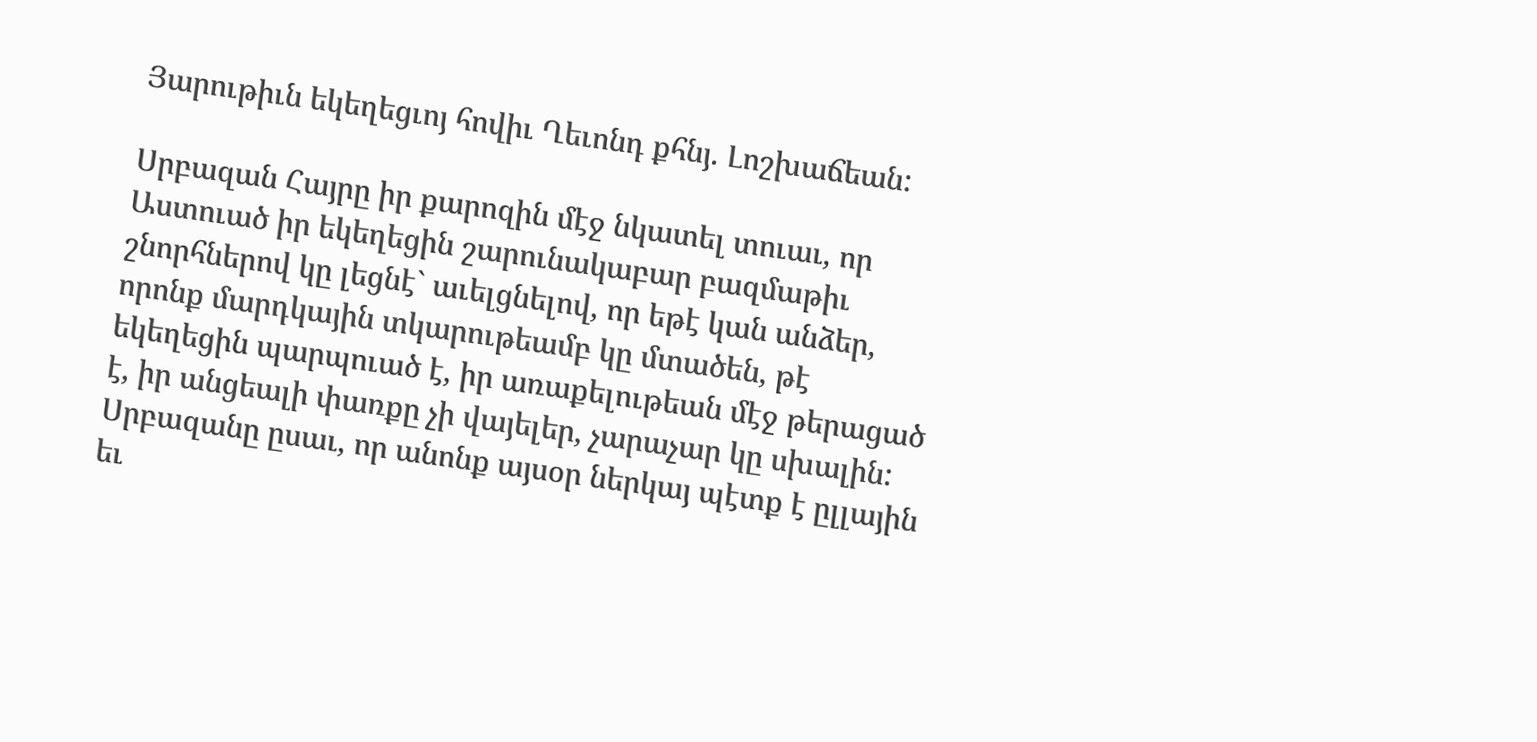Յարութիւն եկեղեցւոյ հովիւ Ղեւոնդ քհնյ. Լոշխաճեան:

Սրբազան Հայրը իր քարոզին մէջ նկատել տուաւ, որ Աստուած իր եկեղեցին շարունակաբար բազմաթիւ շնորհներով կը լեցնէ` աւելցնելով, որ եթէ կան անձեր, որոնք մարդկային տկարութեամբ կը մտածեն, թէ եկեղեցին պարպուած է, իր առաքելութեան մէջ թերացած է, իր անցեալի փառքը չի վայելեր, չարաչար կը սխալին: Սրբազանը ըսաւ, որ անոնք այսօր ներկայ պէտք է ըլլային եւ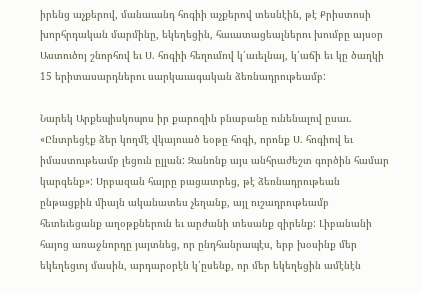իրենց աչքերով, մանաւանդ հոգիի աչքերով տեսնէին, թէ Քրիստոսի խորհրդական մարմինը, եկեղեցին, հաւատացեալներու խումբը այսօր Աստուծոյ շնորհով եւ Ս. հոգիի հեղումով կ՛աւելնայ, կ՛աճի եւ կը ծաղկի 15 երիտասարդներու սարկաւագական ձեռնադրութեամբ:

Նարեկ Արքեպիսկոպոս իր քարոզին բնաբանը ունենալով ըսաւ. «Ընտրեցէք ձեր կողմէ վկայուած եօթը հոգի, որոնք Ս. հոգիով եւ իմաստութեամբ լեցուն ըլլան: Զանոնք այս անհրաժեշտ գործին համար կարգենք»: Սրբազան հայրը բացատրեց, թէ ձեռնադրութեան ընթացքին միայն ականատես չեղանք, այլ ուշադրութեամբ հետեւեցանք աղօթքներուն եւ արժանի տեսանք զիրենք: Լիբանանի հայոց առաջնորդը յայտնեց, որ ընդհանրապէս, երբ խօսինք մեր եկեղեցւոյ մասին, արդարօրէն կ՛ըսենք, որ մեր եկեղեցին ամէնէն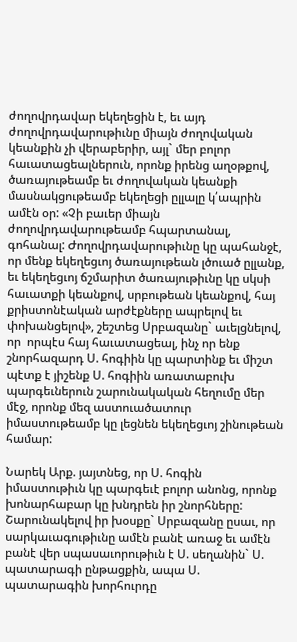ժողովրդավար եկեղեցին է, եւ այդ ժողովրդավարութիւնը միայն ժողովական կեանքին չի վերաբերիր, այլ` մեր բոլոր հաւատացեալներուն, որոնք իրենց աղօթքով, ծառայութեամբ եւ ժողովական կեանքի մասնակցութեամբ եկեղեցի ըլլալը կ՛ապրին ամէն օր: «Չի բաւեր միայն ժողովրդավարութեամբ հպարտանալ, գոհանալ: Ժողովրդավարութիւնը կը պահանջէ, որ մենք եկեղեցւոյ ծառայութեան լծուած ըլլանք, եւ եկեղեցւոյ ճշմարիտ ծառայութիւնը կը սկսի հաւատքի կեանքով, սրբութեան կեանքով, հայ քրիստոնէական արժէքները ապրելով եւ փոխանցելով», շեշտեց Սրբազանը` աւելցնելով, որ  որպէս հայ հաւատացեալ, ինչ որ ենք շնորհազարդ Ս. հոգիին կը պարտինք եւ միշտ պէտք է յիշենք Ս. հոգիին առատաբուխ պարգեւներուն շարունակական հեղումը մեր մէջ, որոնք մեզ աստուածատուր իմաստութեամբ կը լեցնեն եկեղեցւոյ շինութեան համար:

Նարեկ Արք. յայտնեց, որ Ս. հոգին իմաստութիւն կը պարգեւէ բոլոր անոնց, որոնք խոնարհաբար կը խնդրեն իր շնորհները: Շարունակելով իր խօսքը` Սրբազանը ըսաւ, որ սարկաւագութիւնը ամէն բանէ առաջ եւ ամէն բանէ վեր սպասաւորութիւն է Ս. սեղանին` Ս. պատարագի ընթացքին, ապա Ս. պատարագին խորհուրդը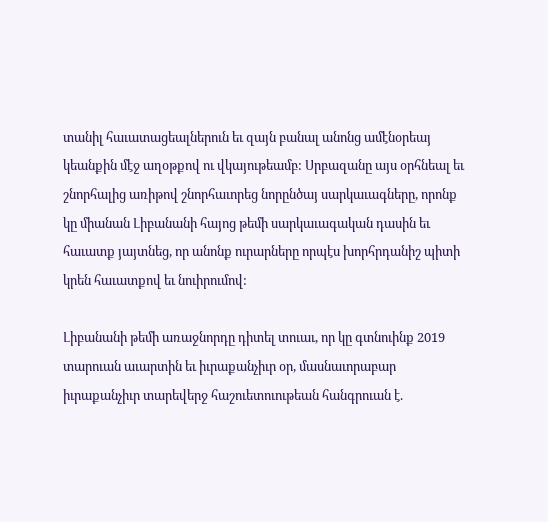տանիլ հաւատացեալներուն եւ զայն բանալ անոնց ամէնօրեայ կեանքին մէջ աղօթքով ու վկայութեամբ: Սրբազանը այս օրհնեալ եւ շնորհալից առիթով շնորհաւորեց նորընծայ սարկաւագները, որոնք կը միանան Լիբանանի հայոց թեմի սարկաւագական դասին եւ հաւատք յայտնեց, որ անոնք ուրարները որպէս խորհրդանիշ պիտի կրեն հաւատքով եւ նուիրումով:

Լիբանանի թեմի առաջնորդը դիտել տուաւ, որ կը գտնուինք 2019 տարուան աւարտին եւ իւրաքանչիւր օր, մասնաւորաբար իւրաքանչիւր տարեվերջ հաշուետուութեան հանգրուան է.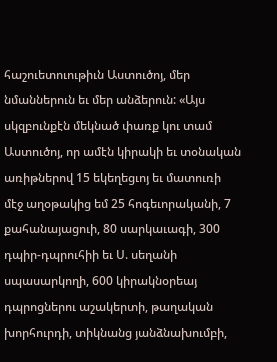հաշուետուութիւն Աստուծոյ, մեր նմաններուն եւ մեր անձերուն: «Այս սկզբունքէն մեկնած փառք կու տամ Աստուծոյ, որ ամէն կիրակի եւ տօնական առիթներով 15 եկեղեցւոյ եւ մատուռի մէջ աղօթակից եմ 25 հոգեւորականի, 7 քահանայացուի, 80 սարկաւագի, 300 դպիր-դպրուհիի եւ Ս. սեղանի սպասարկողի, 600 կիրակնօրեայ դպրոցներու աշակերտի, թաղական խորհուրդի, տիկնանց յանձնախումբի,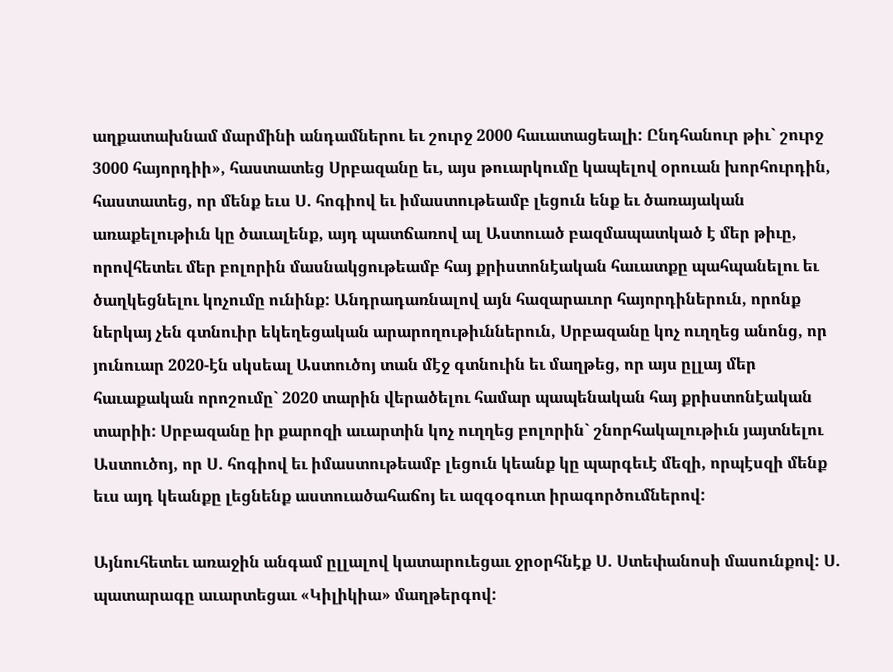աղքատախնամ մարմինի անդամներու եւ շուրջ 2000 հաւատացեալի: Ընդհանուր թիւ` շուրջ 3000 հայորդիի», հաստատեց Սրբազանը եւ, այս թուարկումը կապելով օրուան խորհուրդին, հաստատեց, որ մենք եւս Ս. հոգիով եւ իմաստութեամբ լեցուն ենք եւ ծառայական առաքելութիւն կը ծաւալենք, այդ պատճառով ալ Աստուած բազմապատկած է մեր թիւը, որովհետեւ մեր բոլորին մասնակցութեամբ հայ քրիստոնէական հաւատքը պահպանելու եւ ծաղկեցնելու կոչումը ունինք: Անդրադառնալով այն հազարաւոր հայորդիներուն, որոնք ներկայ չեն գտնուիր եկեղեցական արարողութիւններուն, Սրբազանը կոչ ուղղեց անոնց, որ յունուար 2020-էն սկսեալ Աստուծոյ տան մէջ գտնուին եւ մաղթեց, որ այս ըլլայ մեր հաւաքական որոշումը` 2020 տարին վերածելու համար պապենական հայ քրիստոնէական տարիի: Սրբազանը իր քարոզի աւարտին կոչ ուղղեց բոլորին` շնորհակալութիւն յայտնելու Աստուծոյ, որ Ս. հոգիով եւ իմաստութեամբ լեցուն կեանք կը պարգեւէ մեզի, որպէսզի մենք եւս այդ կեանքը լեցնենք աստուածահաճոյ եւ ազգօգուտ իրագործումներով:

Այնուհետեւ առաջին անգամ ըլլալով կատարուեցաւ ջրօրհնէք Ս. Ստեփանոսի մասունքով: Ս. պատարագը աւարտեցաւ «Կիլիկիա» մաղթերգով: